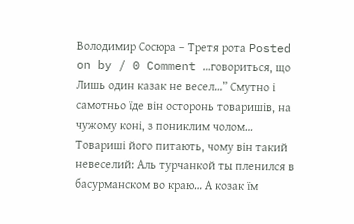Володимир Сосюра – Третя рота Posted on by / 0 Comment …говориться, що Лишь один казак не весел…” Смутно і самотньо їде він осторонь товаришів, на чужому коні, з пониклим чолом… Товариші його питають, чому він такий невеселий: Аль турчанкой ты пленился в басурманском во краю… А козак їм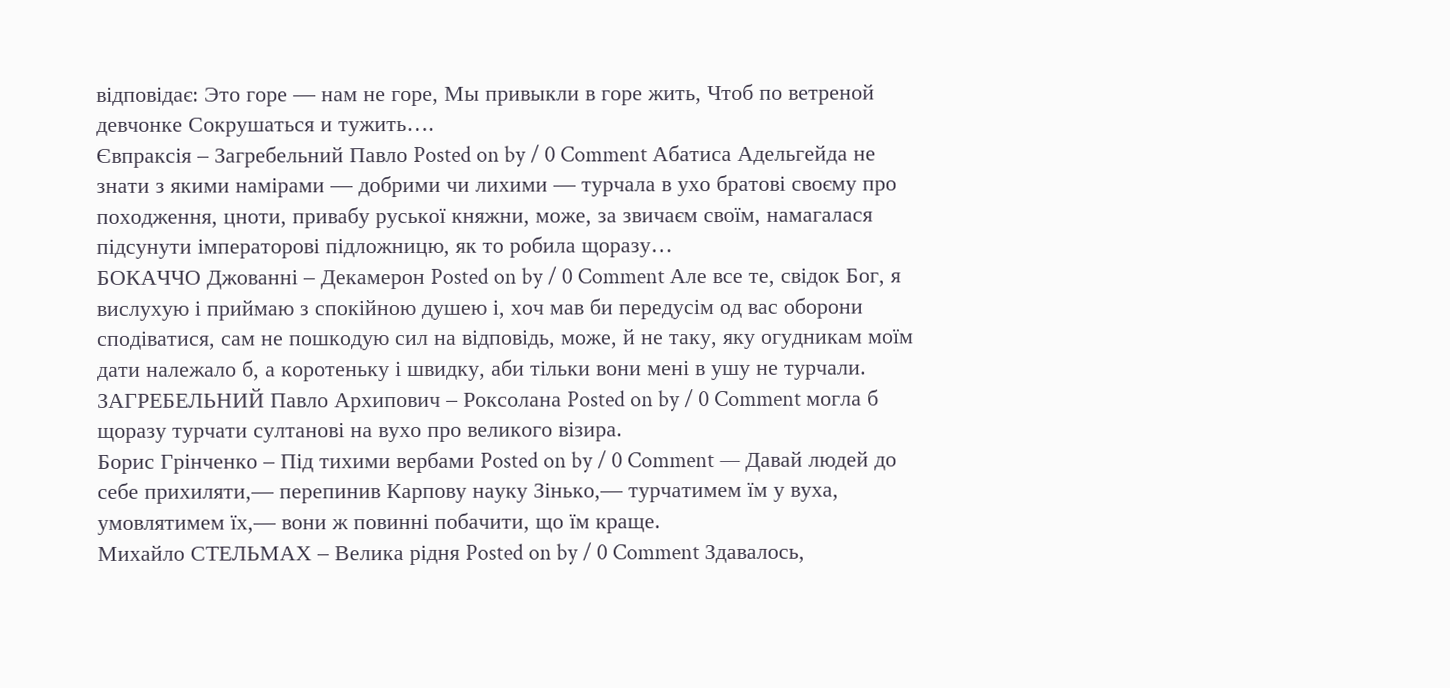відповідає: Это горе — нам не горе, Мы привыкли в горе жить, Чтоб по ветреной девчонке Сокрушаться и тужить….
Євпраксія – Загребельний Павло Posted on by / 0 Comment Абатиса Адельгейда не знати з якими намірами — добрими чи лихими — турчала в ухо братові своєму про походження, цноти, привабу руської княжни, може, за звичаєм своїм, намагалася підсунути імператорові підложницю, як то робила щоразу…
БОКАЧЧО Джованні – Декамерон Posted on by / 0 Comment Але все те, свідок Бог, я вислухую і приймаю з спокійною душею і, хоч мав би передусім од вас оборони сподіватися, сам не пошкодую сил на відповідь, може, й не таку, яку огудникам моїм дати належало б, а коротеньку і швидку, аби тільки вони мені в ушу не турчали.
ЗАГРЕБЕЛЬНИЙ Павло Архипович – Роксолана Posted on by / 0 Comment могла б щоразу турчати султанові на вухо про великого візира.
Борис Грінченко – Під тихими вербами Posted on by / 0 Comment — Давай людей до себе прихиляти,— перепинив Карпову науку Зінько,— турчатимем їм у вуха, умовлятимем їх,— вони ж повинні побачити, що їм краще.
Михайло СТЕЛЬМАХ – Велика рідня Posted on by / 0 Comment Здавалось,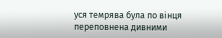уся темрява була по вінця переповнена дивними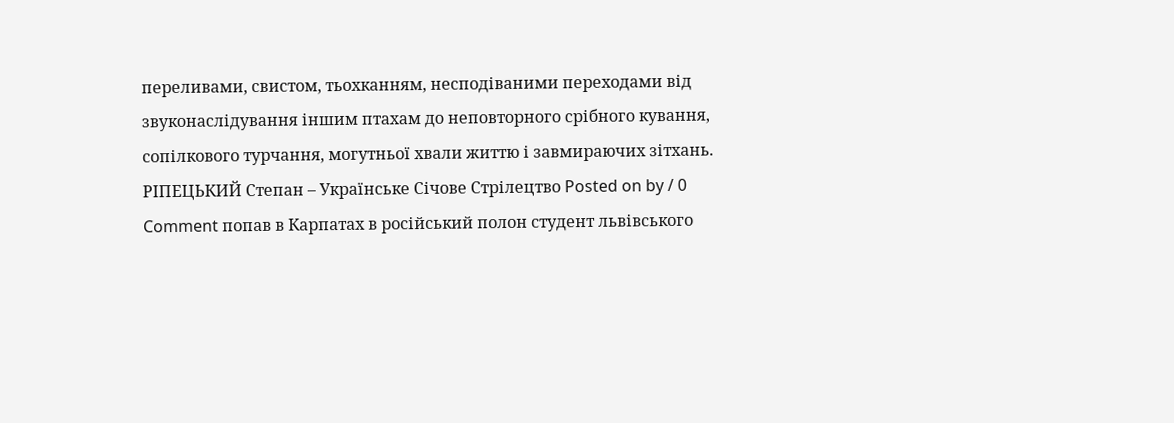переливами, свистом, тьохканням, несподіваними переходами від звуконаслідування іншим птахам до неповторного срібного кування, сопілкового турчання, могутньої хвали життю і завмираючих зітхань.
РІПЕЦЬКИЙ Степан – Українське Січове Стрілецтво Posted on by / 0 Comment попав в Карпатах в російський полон студент львівського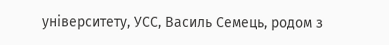університету, УСС, Василь Семець, родом з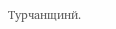Турчанщинй.